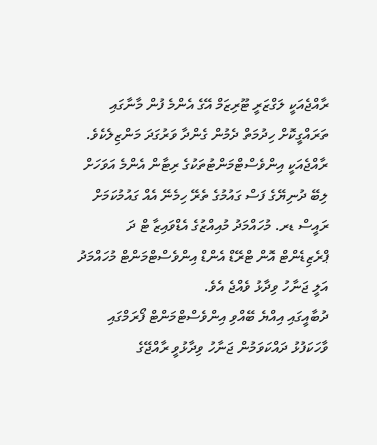ރާއްޖެއަކީ ލަގްޒަރީ ޓޫރިޒަމް އޭގެ އެންމެ ފުން މާނާގައި ތަރައްގީކޮށް ހިދުމަތް ދެމުން ގެންދާ ވަރުގަދަ މަންޒިލެކެވެ.
ރާއްޖެއަކީ އިންވެސްޓްމަންޓުތަކުގެ ރިޓާން އެންމެ އަވަހަށް ލިބޭ ދުނިޔޭގެ ފަސް ގައުމުގެ ތެރޭ ހިމެނޭ އެއް ގައުމުކަމަށް ރައީސް ޑރ. މުހައްމަދު މުއިއްޒުގެ އެޑްވައިޒާ ޓް ދަ ޕްރެޒިޑެންޓް އޮން ޓްރޭޑް އެންޑް އިންވެސްޓްމަންޓް މުހައްމަދު އަލީ ޖަނާހު ވިދާޅު ވެއްޖެ އެވެ.
ދުބާއީގައި އިއްޔެ ބޭއްވި އިންވެސްޓްމަންޓް ފޯރަމްގައި ވާހަކަފުޅު ދައްކަވަމުން ޖަނާހު ވިދާޅުވީ ރާއްޖޭގެ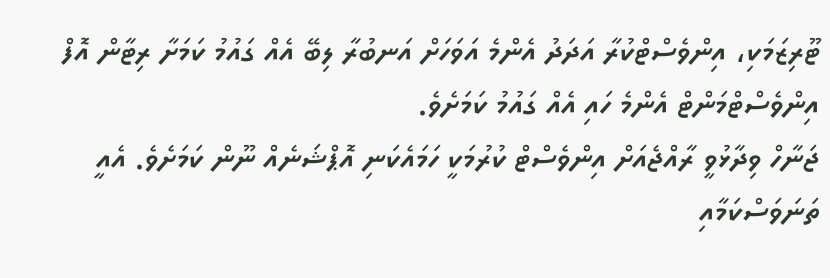ޓޫރިޒަމަކި، އިންވެސްޓްކުރާ އަދަދު އެންމެ އަވަހަށް އަނބުރާ ލިބޭ އެއް ގައުމު ކަމަށާ ރިޓާން އޮފް އިންވެސްޓްމަންޓް އެންމެ ހައި އެއް ގައުމު ކަމަށެވެ.
ޖަނާހް ވިދާޅުވީ ރާއްޖެއަށް އިންވެސްޓް ކުރުމަކީ ހަމައެކަނި އޮޕްޝަނެއް ނޫން ކަމަށެވެ. އެއީ ތަނަވަސްކަމާއި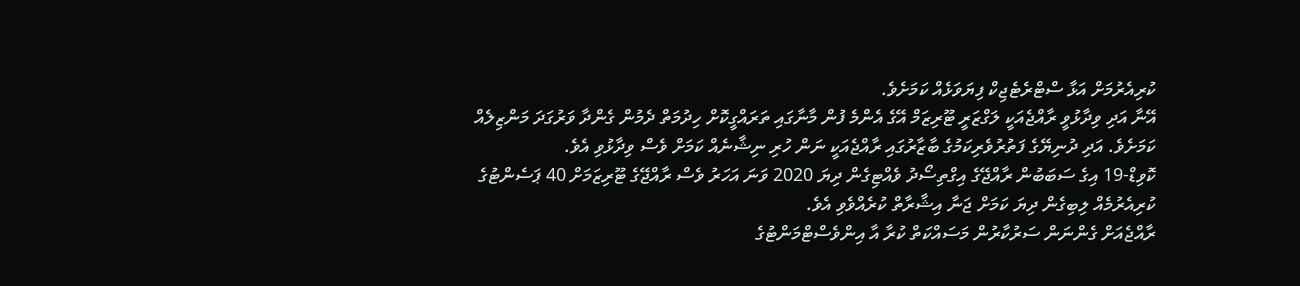ކުރިއެރުމަށް އަޅާ ސްޓްރެޓެޖިކް ފިޔަވަޅެއް ކަމަށެވެ.
އޭނާ އަދި ވިދާޅުވީ ރާއްޖެއަކީ ލަގްޒަރީ ޓޫރިޒަމް އޭގެ އެންމެ ފުން މާނާގައި ތަރައްގީކޮށް ހިދުމަތް ދެމުން ގެންދާ ވަރުގަދަ މަންޒިލެއް ކަމަށެވެ. އަދި ދުނިޔޭގެ ފަތުރުވެރިކަމުގެ ބާޒާރުގައި ރާއްޖެއަކީ ނަން ހުރި ނިޝާނެއް ކަމަށް ވެސް ވިދާޅުވި އެވެ.
ކޮވިޑް-19 އިގެ ސަބަބުން ރާއްޖޭގެ އިގްތިސޯދު ވެއްޓިގެން ދިޔަ 2020 ވަނަ އަހަރު ވެސް ރާއްޖޭގެ ޓޫރިޒަމަށް 40 ޕަސެންޓުގެ ކުރިއެރުމެއް ލިބިގެން ދިޔަ ކަމަށް ޖަނާ އިޝާރާތް ކުރެއްވެވި އެވެ.
ރާއްޖެއަށް ގެންނަން ސަރުކާރުން މަސައްކަތް ކުރާ އާ އިންވެސްޓްމަންޓުގެ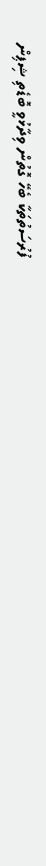ފުރުސަތުތަކާ ބެހޭ ގޮތުން ވިދާޅުވީ ބޮޑެތި ޝިޕިން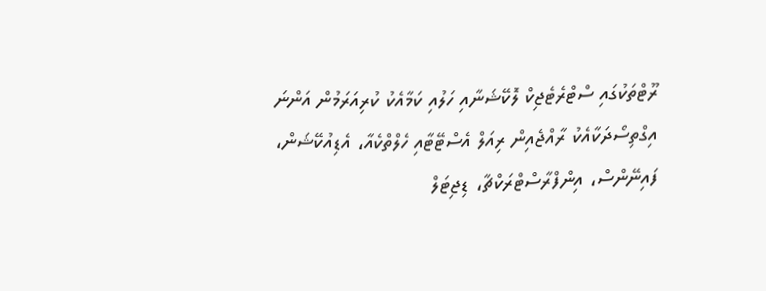ރޫޓްތަކުގައި ސްޓްރެޓެޖިކް ލޮކޭޝަނާއި ހަލުއި ކަމާއެކު ކުރިއަރަމުން އަންނަ އިގްތިސޯދަކާއެކު ރާއްޖެއިން ރިއަލް އެސްޓޭޓާއި ހެލްތްކެއާ، އެޑިއުކޭޝަން، ފައިނޭންސް، އިންފްރާސްޓްރަކްޗާ، ޑިޖިޓަލް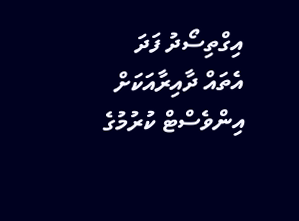އިގްތިސޯދު ފަދަ އެތައް ދާއިރާއަކަށް އިންވެސްޓް ކުރުމުގެ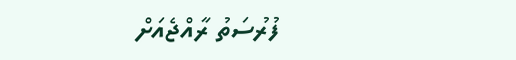ފުރުސަތު ރާއްޖެއަށް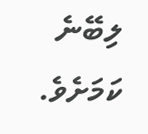ލިބޭނެ ކަމަށެވެ.